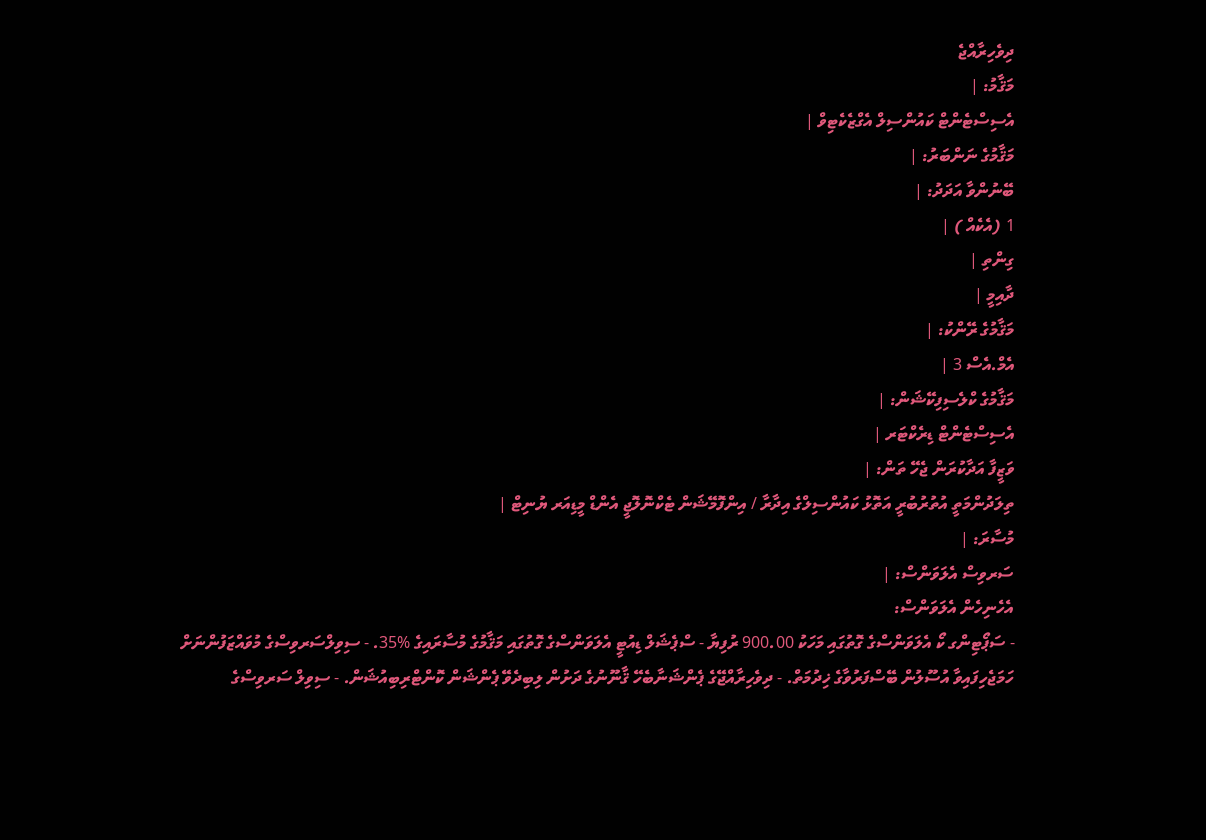ދިވެހިރާއްޖެ
މަޤާމު: |
އެސިސްޓެންޓް ކައުންސިލް އެގްޒެކެޓިވް |
މަޤާމުގެ ނަންބަރު: |
ބޭނުންވާ އަދަދު: |
1 (އެކެއް ) |
ގިންތި |
ދާއިމީ |
މަޤާމުގެ ރޭންކު: |
އެމް.އެސް 3 |
މަޤާމުގެ ކްލެސިފިކޭޝަން: |
އެސިސްޓެންޓް ޑިރެކްޓަރ |
ވަޒީފާ އަދާކުރަން ޖެހޭ ތަން: |
ތިލަދުންމަތީ އުތުރުބުރީ އަތޮޅު ކައުންސިލްގެ އިދާރާ / އިންފޮމޭޝަން ޓެކްނޮލޮޖީ އެންޑް މީޑިއަރ ޔުނިޓް |
މުސާރަ: |
ސަރވިސް އެލަވަންސް: |
އެހެނިހެން އެލަވަންސް:
- ސަޕޯޓިންގ ކޯ އެލަވަންސްގެ ގޮތުގައި މަހަކު 900.00 ރުފިޔާ - ސްޕެޝަލް ޑިއުޓީ އެލަވަންސްގެ ގޮތުގައި މަޤާމުގެ މުސާރައިގެ %35. - ސިވިލްސަރވިސްގެ މުވައްޒަފުންނަށް ހަމަޖެހިފައިވާ އުސޫލުން ބޭސްފަރުވާގެ ޚިދުމަތް. - ދިވެހިރާއްޖޭގެ ޕެންޝަނާބެހޭ ޤާނޫނުގެ ދަށުން ލިބިދެވޭ ޕެންޝަން ކޮންޓްރިބިއުޝަން. - ސިވިލް ސަރވިސްގެ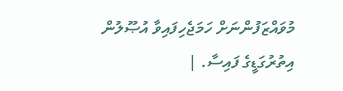މުވައްޒަފުންނަށް ހަމަޖެހިފައިވާ އުޞޫލުން އިތުރުގަޑީގެ ފައިސާ. |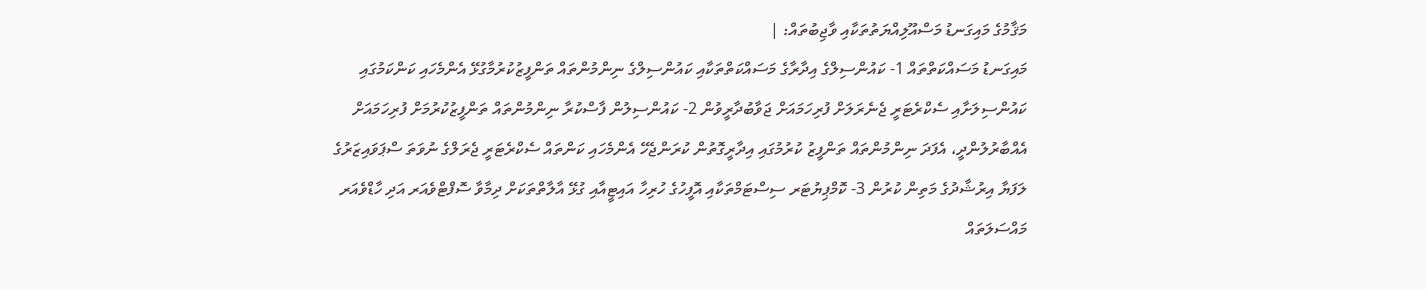މަޤާމުގެ މައިގަނޑު މަސްއޫލިއްޔަތުތަކާއި ވާޖިބުތައް: |
މައިގަނޑު މަސައްކަތްތައް 1- ކައުންސިލްގެ އިދާރާގެ މަސައްކަތްތަކާއި ކައުންސިލްގެ ނިންމުންތައް ތަންފީޒުކުރުމާގުޅޭ އެންމެހައި ކަންކަމުގައި ކައުންސިލަށާއި ސެކްރެޓަރީ ޖެނެރަލަށް ފުރިހަމައަށް ޖަވާބުދާރީވުން 2- ކައުންސިލުން ފާސްކުރާ ނިންމުންތައް ތަންފީޒުކުރުމަށް ފުރިހަމައަށް އެއްބާރުލުންދީ، އެފަދަ ނިންމުންތައް ތަންފީޒު ކުރުމުގައި އިދާރީގޮތުން ކުރަންޖެހޭ އެންމެހައި ކަންތައް ސެކްރެޓަރީ ޖެރަލްގެ ނުވަތަ ސްޕަވައިޒަރުގެ ލަފަޔާ އިރުޝާދުގެ މަތިން ކުރުން 3- ކޮމްޕިޔުޓަރ ސިސްޓަމްތަކާއި އޮފީހުގެ ހުރިހާ އައިޓީއާއި ގުޅޭ އާލާތްތަކަށް ދިމާވާ ސޮފްޓްވެއަރ އަދި ހާޑްވެއަރ މައްސަލަތައް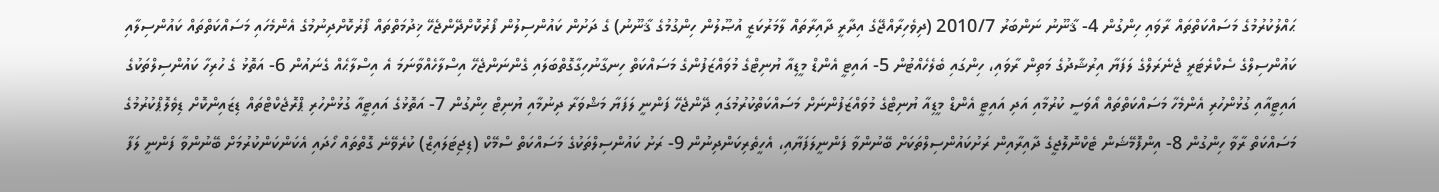ޙައްލުކުރުމުގެ މަސައްކަތްތައް ރާވައި ހިންގުން 4- ޤާނޫނު ނަންބަރު 2010/7 (ދިވެހިރާއްޖޭގެ އިދާރީ ދާއިރާތައް ލާމަރުކަޒީ އުޞޫލުން ހިންގުމުގެ ޤާނޫނު) ގެ ދަށުން ކައުންސިލުން ފޯރުކޮށްދޭންޖެހޭ ޚިދުމަތްތައް ފޯރުކޮށްދިނުމުގެ އެންމެހައި މަސައްކަތްތައް ކައުންސިލާއި ކައުންސިލްގެ ސެކްރެޓަރީ ޖެނެރަލްގެ ލަފަޔާ އިރުޝާދުގެ މަތިން ރާވައި، ހިންގައި ބެލެހެއްޓުން 5- އައިޓީ އެންޑް މީޑިއާ ޔުނިޓްގެ މުވައްޒަފުންގެ މަސައްކަތް ހިނގާނުހިގާގޮތްބަލައި ގެންނަންޖެހޭ އިސްލާހެއްވާނަމަ އެ އިސްލާޙެއް ގެނައުން 6- އަތޮޅު ގެ ހުރިހާ ކައުންސިލްތަކުގެ އައިޓީއާއި ގުޅުންހުރި އެންމެހާ މަސައްކަތްތައް އޯވަސީ ކުރުމާއި އަދި އައިޓީ އެންޑް މީޑިއާ ޔުނިޓްގެ މުވައްޒަފުންނަށް މަސައްކަތްކުރުމުގައި ދޭންޖެހޭ ފަންނީ ލަފަޔާ މަޝްވަރާ ދިނުމާއި ޔުނިޓް ހިންގުން 7- އަތޮޅުގެ އައިޓީއާ ގުޅުންހުރި ޕްރޮޖެކްޓްތައް ޑިޒައިންކޮށް ޑިވެލޮޕްކުރުމުގެ މަސައްކަތް ރާވާ ހިންގުން 8- އިންފޮމޭޝަން ޓެކްނޮލޮޖީގެ ދާއިރާއިން ރަށުކައުންސިލްތަކަށް ބޭނުންވާ ފަންނީލަފަޔާއި، އެހީތެރިކަންދިނުން 9- ރަށު ކައުންސިލްތަކުގެ މަސައްކަތް ސްމޭކް (ޑިޖިޓަލައިޒް) ކުރެވޭނެ ގޮތްތައް ހޯދައި އެކަންކަންކުރުމަށް ބޭނުންވާ ފަންނީ ލަފާ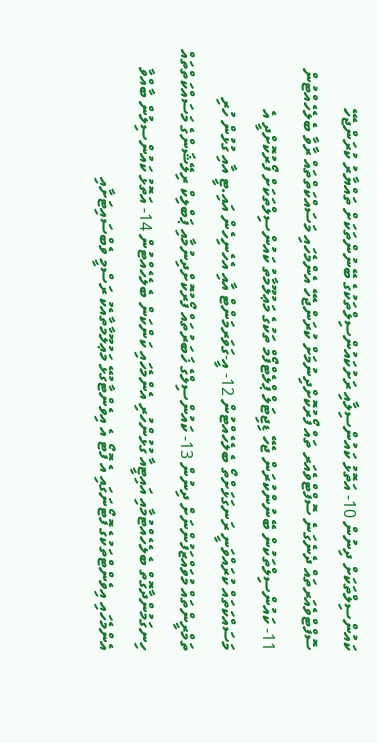ކައުންސިލްތަކަށް ދިނުން 10- އަތޮޅު ކައުންސިލާއި ރަށުކައުންސިލްތަކުގެ ބޭނުންތަކަށް ތައްޔާރު ކުރަންޖެހޭ ސޮފްޓްވެއަރތައް ދެނެގަނެ ސޮފްޓްވެއަރ ތައް ފޯރުކޮށްދިނުމަށް ކުރަންޖެހޭ އެންމެހައި މަސައްކަތްތައް ރާވާ ބެލެހެއްޓުން 11- ކައުންސިލްތަކުން ބޭނުންކުރަން ޖެހޭ ޑިޖިޓަލް ޕްލެޓްފޯމް ތަކުގެ މަޢުލޫމާތު ކައުންސިލްތަކަށް ފޯރުކޮށްދީ އެ މަސައްކަތައް ކުރައްވަނީ ރަނގަޅަށްތޯ ބެލެހެއްޓުން 12- އީ-ގަވަރމަންޓް އާއި އެހެނިހެން އައި.ޓީ އާއި ގުޅުން ހުރި ތަމްރީންތައް މުވައްޒަފުންނަށް ދިނުން 13- ކައުންސިލްގެ ޚަބަރުތައް ފޯރުކޮށްދިނުމާއި ޕަބްލިކް ރިލޭޝަންގެ މަސައްކަތްތައް ހިނގަމުންދާގޮތް ބެލެހެއްޓުމާއި އައިޓީއާ ގުޅުންހުރި އެންމެހައި ކަންކަން ބެލެހެއްޓުން 14- އަތޮޅު ކައުންސިލުން ބާއްވާ އެންމެހައި އިވެންޓްތަކުގެ ފޮޓޯނަގައި އެ ފޮޓޯ އެ އިވެންޓާގުޅޭ މަޢުލޫމާތާއެކު ރަސްމީ ވެބްސައިޓަށާއި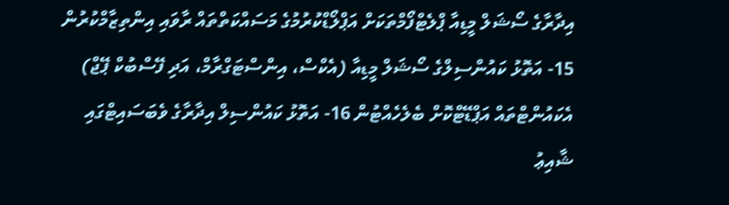އިދާރާގެ ސޯޝަލް މީޑިއާ ޕްލެޓްފޯމްތަކަށް އަޕްލޯޑްކުރުމުގެ މަސައްކަތްތައް ރާވައި އިންތިޒާމްކުރުން 15- އަތޮޅު ކައުންސިލްގެ ސޯޝަލް މީޑިއާ (އެކްސް، އިންސްޓަގްރާމް، އަދި ފޭސްބުކް ޕޭޖް) އެކައުންޓްތައް އަޕްޑޭޓްކޮށް ބެލެހެއްޓުން 16- އަތޮޅު ކައުންސިލް އިދާރާގެ ވެބަސައިޓްގައި ޝާއިޢު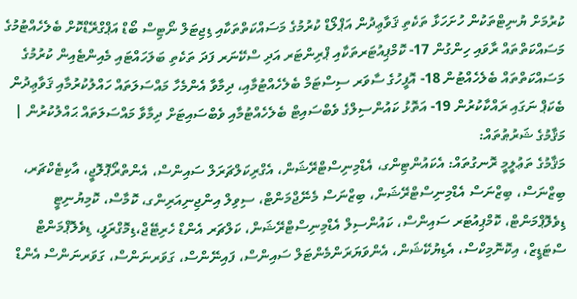ކުރުމަށް ޔުނިޓްތަކުން ހުށަހަޅާ ތަކެތި ޤަވާޢިދުން އަޕްލޯޑް ކުރުމުގެ މަސައްކަތްތަކާއި ޑިޖިޓަލް ނޯޓިސް ބޯޑް އަޕްގްރޭޑްކޮށް ބެލެހެއްޓުމުގެ މަސައްކަތްތައް ރާވައި ހިންގުން 17- ކޮމްޕިއުޓަރތަކާއި ޕްރިންޓަރ އަދި ސްކޭނަރ ފަދަ ތަކެތި ބަލަހައްޓައި މެއިންޓެއިން ކުރުމުގެ މަސައްކަތްތައް ބެލެހެއްޓުން 18- އޮފީހުގެ ސާވަރ ސިސްޓަމް ބެލެހެއްޓުމާއި، ދިމާވާ އެންމެހާ މައްސަލަތައް ހައްލުކުރުމާއި ޤަވާޢިދުން ބެކަޕް ނަގައި ރައްކާކުރުން 19- އަތޮޅު ކައުންސިލްގެ ވެބްސައިޓް ބެލެހެއްޓުމާއި ވެބްސައިޓަށް ދިމާވާ މައްސަލަތައް ޙައްލުކުރުން |
މަޤާމުގެ ޝަރުޠުތައް:
މަޤާމުގެ ތަޢުލީމީ ރޮނގުތައް: އެކައުންޓިންގ، އެޑްމިނިސްޓްރޭޝަން، އެގްރިކަލްޗަރަލް ސައިންސް، އެންތްރޯޕޮލޮޖީ، އާކިޓެކްޗަރ، ބިޒްނަސް، ބިޒްނަސް އެޑްމިނިސްޓްރޭޝަން، ބިޒްނަސް މެނޭޖްމަންޓް، ސިވިލް އިންޖިނިއަރިންގ، ކޮމާސް، ކޮމިޔުނިޓީ ޑިވެލޮޕްމަންޓް، ކޮމްޕިއުޓަރ ސައިންސް، ކައުންސިލް އެޑްމިނިސްޓްރޭޝަން، ކަލްޗަރ އެންޑް ހެރިޓޭޖް،ޑިމޮގްރަފީ، ޑިވެލޮޕްމަންޓް ސްޓަޑީޒް، އިކޮނޮމިކްސް، އެޑިޔުކޭޝަން، އެންވަޔަރަންމެންޓަލް ސައިންސް، ފައިނޭންސް، ގަވަރނަންސް، ގަވަރނަންސް އެންޑް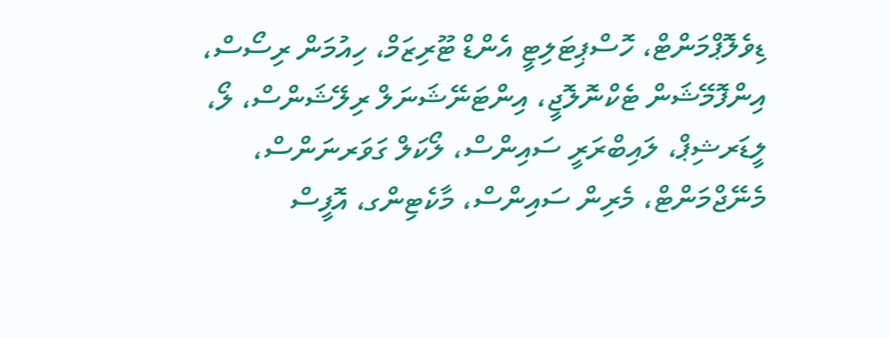ޑިވެލޮޕްމަންޓް، ހޮސްޕިޓަލިޓީ އެންޑް ޓޫރިޒަމް، ހިއުމަން ރިސޯސް، އިންފޮމޭޝަން ޓެކްނޮލޮޖީ، އިންޓަނޭޝަނަލް ރިލޭޝަންސް، ލޯ، ލީޑަރޝިޕް، ލައިބްރަރީ ސައިންސް، ލޯކަލް ގަވަރނަންސް، މެނޭޖްމަންޓް، މެރިން ސައިންސް، މާކެޓިންގ، އޮފީސް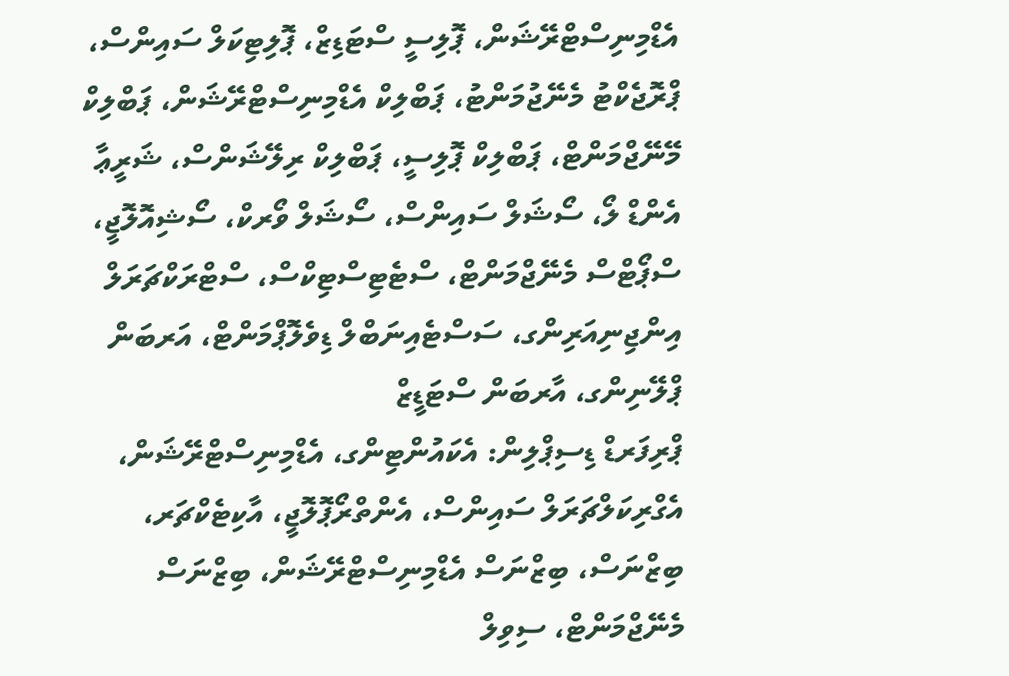އެޑްމިނިސްޓްރޭޝަން، ޕޮލިސީ ސްޓަޑިޒް، ޕޮލިޓިކަލް ސައިންސް، ޕްރޮޖެކްޓު މެނޭޖުމަންޓު، ޕަބްލިކް އެޑްމިނިސްޓްރޭޝަން، ޕަބްލިކް މޭނޭޖްމަންޓް، ޕަބްލިކް ޕޮލިސީ، ޕަބްލިކް ރިލޭޝަންސް، ޝަރީޢާ އެންޑް ލޯ، ސޯޝަލް ސައިންސް، ސޯޝަލް ވޯރކް، ސޯޝިއޮލޮޖީ، ސްޕޯޓްސް މެނޭޖްމަންޓް، ސްޓެޓިސްޓިކްސް، ސްޓްރަކްޗަރަލް އިންޖިނިއަރިންގ، ސަސްޓެއިނަބްލް ޑިވެލޮޕްމަންޓް، އަރބަން ޕްލޭނިންގ، އާރބަން ސްޓަޑީޒް
ޕްރިފަރޑް ޑިސިޕްލިން: އެކައުންޓިންގ، އެޑްމިނިސްޓްރޭޝަން، އެގްރިކަލްޗަރަލް ސައިންސް، އެންތްރޯޕޮލޮޖީ، އާކިޓެކްޗަރ، ބިޒްނަސް، ބިޒްނަސް އެޑްމިނިސްޓްރޭޝަން، ބިޒްނަސް މެނޭޖްމަންޓް، ސިވިލް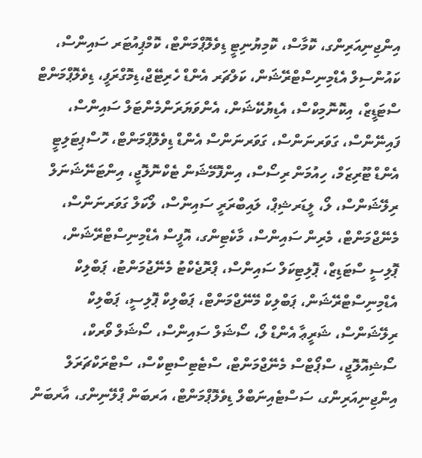އިންޖިނިއަރިންގ، ކޮމާސް، ކޮމިޔުނިޓީ ޑިވެލޮޕްމަންޓް، ކޮމްޕިއުޓަރ ސައިންސް، ކައުންސިލް އެޑްމިނިސްޓްރޭޝަން، ކަލްޗަރ އެންޑް ހެރިޓޭޖް،ޑިމޮގްރަފީ، ޑިވެލޮޕްމަންޓް ސްޓަޑީޒް، އިކޮނޮމިކްސް، އެޑިޔުކޭޝަން، އެންވަޔަރަންމެންޓަލް ސައިންސް، ފައިނޭންސް، ގަވަރނަންސް، ގަވަރނަންސް އެންޑް ޑިވެލޮޕްމަންޓް، ހޮސްޕިޓަލިޓީ އެންޑް ޓޫރިޒަމް، ހިއުމަން ރިސޯސް، އިންފޮމޭޝަން ޓެކްނޮލޮޖީ، އިންޓަނޭޝަނަލް ރިލޭޝަންސް، ލޯ، ލީޑަރޝިޕް، ލައިބްރަރީ ސައިންސް، ލޯކަލް ގަވަރނަންސް، މެނޭޖްމަންޓް، މެރިން ސައިންސް، މާކެޓިންގ، އޮފީސް އެޑްމިނިސްޓްރޭޝަން، ޕޮލިސީ ސްޓަޑިޒް، ޕޮލިޓިކަލް ސައިންސް، ޕްރޮޖެކްޓު މެނޭޖުމަންޓު، ޕަބްލިކް އެޑްމިނިސްޓްރޭޝަން، ޕަބްލިކް މޭނޭޖްމަންޓް، ޕަބްލިކް ޕޮލިސީ، ޕަބްލިކް ރިލޭޝަންސް، ޝަރީޢާ އެންޑް ލޯ، ސޯޝަލް ސައިންސް، ސޯޝަލް ވޯރކް، ސޯޝިއޮލޮޖީ، ސްޕޯޓްސް މެނޭޖްމަންޓް، ސްޓެޓިސްޓިކްސް، ސްޓްރަކްޗަރަލް އިންޖިނިއަރިންގ، ސަސްޓެއިނަބްލް ޑިވެލޮޕްމަންޓް، އަރބަން ޕްލޭނިންގ، އާރބަން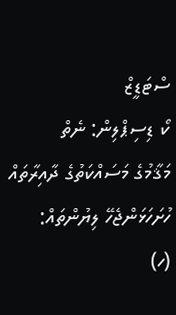ސްޓަޑީޒް
ކޯ ޑިސިޕްލިން: ނެތް
މަޤާމުގެ މަސައްކަތުގެ ދާއިރާތައް
ހުށަހަޅަންޖެހޭ ލިޔުންތައް:
(ހ)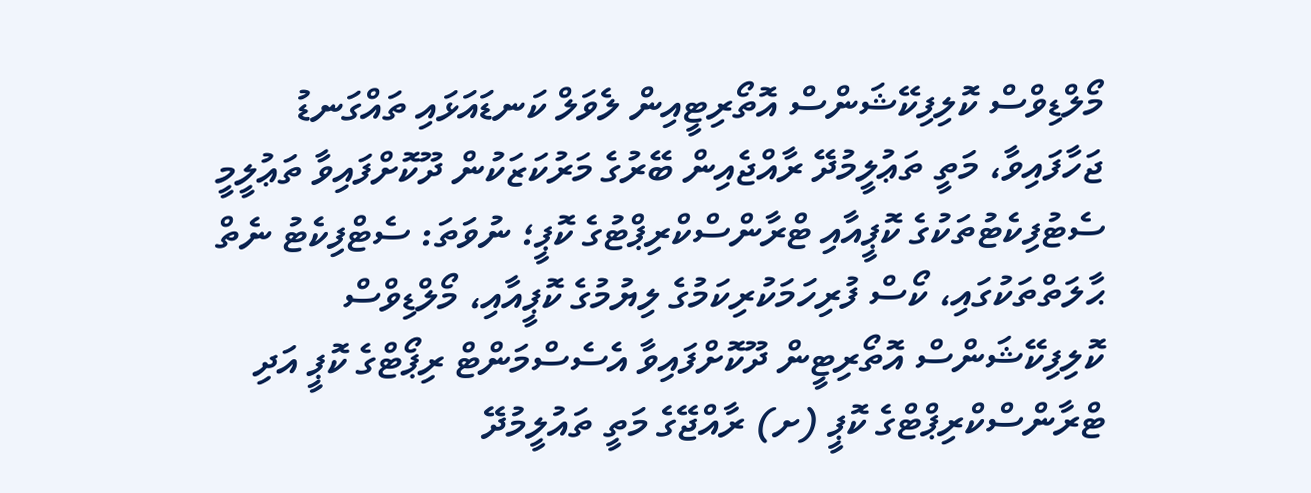މޯލްޑިވްސް ކޮލިފިކޭޝަންސް އޮތޯރިޓީއިން ލެވަލް ކަނޑައަޅައި ތައްގަނޑު ޖަހާފައިވާ، މަތީ ތަޢުލީމުދޭ ރާއްޖެއިން ބޭރުގެ މަރުކަޒަކުން ދޫކޮށްފައިވާ ތަޢުލީމީ ސެޓުފިކެޓުތަކުގެ ކޮޕީއާއި ޓްރާންސްކްރިޕްޓުގެ ކޮޕީ؛ ނުވަތަ: ސެޓްފިކެޓު ނެތް ޙާލަތްތަކުގައި، ކޯސް ފުރިހަމަކުރިކަމުގެ ލިޔުމުގެ ކޮޕީއާއި، މޯލްޑިވްސް ކޮލިފިކޭޝަންސް އޮތޯރިޓީން ދޫކޮށްފައިވާ އެސެސްމަންޓް ރިޕޯޓްގެ ކޮޕީ އަދި ޓްރާންސްކްރިޕްޓްގެ ކޮޕީ (ށ) ރާއްޖޭގެ މަތީ ތައުލީމުދޭ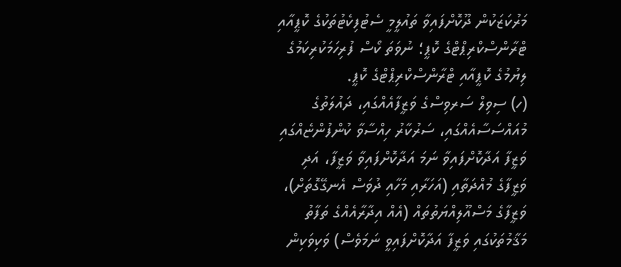މަރުކަޒަކުން ދޫކޮށްފައިވާ ތައުލީމީ ސެޓުފިކެޓުތަކުގެ ކޮޕީއާއި ޓްރާންސްކްރިޕްޓްގެ ކޮޕީ؛ ނުވަތަ ކޯސް ފުރިހަމަކުރިކަމުގެ ލިޔުމުގެ ކޮޕީއާއި ޓްރާންސްކްރިޕްޓްގެ ކޮޕީ.
(ހ) ސިވިލް ސަރވިސްގެ ވަޒީފާއެއްގައި، ދައުލަތުގެ މުއައްސަސާއެއްގައި، ސަރުކާރު ހިއްސާވާ ކުންފުންޏެއްގައި ވަޒީފާ އަދާކޮށްފައިވާ ނަމަ އަދާކޮށްފައިވާ ވަޒީފާ، އަދި ވަޒީފާގެ މުއްދަތާއި (އަހަރާއި މަހާއި ދުވަސް އެނގޭގޮތަށް)، ވަޒީފާގެ މަސްއޫލިއްޔަތުތައް (އެއް އިދާރާއެއްގެ ތަފާތު މަޤާމުތަކުގައި ވަޒީފާ އަދާކޮށްފައިވީ ނަމަވެސް) ވަކިވަކިން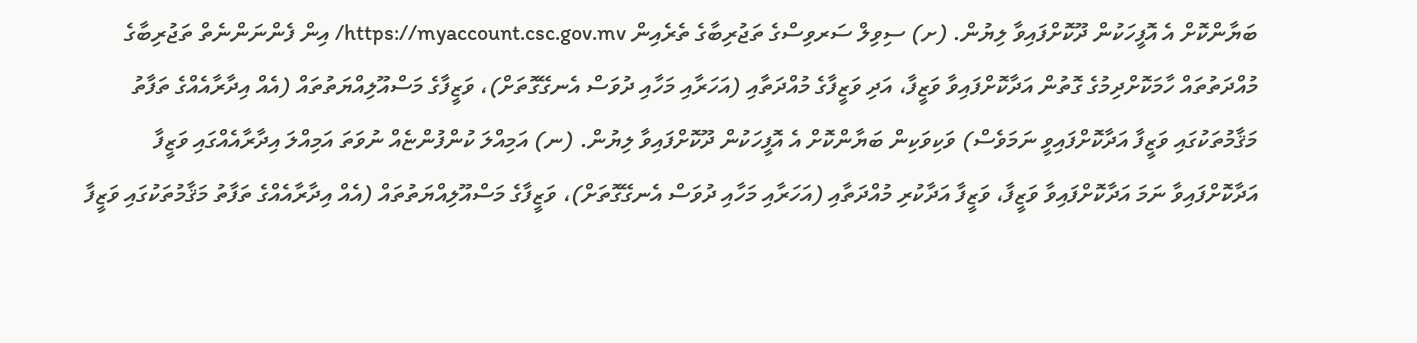ބަޔާންކޮށް އެ އޮފީހަކުން ދޫކޮށްފައިވާ ލިޔުން. (ށ) ސިވިލް ސަރވިސްގެ ތަޖުރިބާގެ ތެރެއިން https://myaccount.csc.gov.mv/ އިން ފެންނަންނެތް ތަޖުރިބާގެ މުއްދަތުތައް ހާމަކޮށްދިމުގެ ގޮތުން އަދާކޮށްފައިވާ ވަޒީފާ، އަދި ވަޒީފާގެ މުއްދަތާއި (އަހަރާއި މަހާއި ދުވަސް އެނގޭގޮތަށް)، ވަޒީފާގެ މަސްއޫލިއްޔަތުތައް (އެއް އިދާރާއެއްގެ ތަފާތު މަޤާމުތަކުގައި ވަޒީފާ އަދާކޮށްފައިވީ ނަމަވެސް) ވަކިވަކިން ބަޔާންކޮށް އެ އޮފީހަކުން ދޫކޮށްފައިވާ ލިޔުން. (ނ) އަމިއްލަ ކުންފުންޏެއް ނުވަތަ އަމިއްލަ އިދާރާއެއްގައި ވަޒީފާ އަދާކޮށްފައިވާ ނަމަ އަދާކޮށްފައިވާ ވަޒީފާ، ވަޒީފާ އަދާކުރި މުއްދަތާއި (އަހަރާއި މަހާއި ދުވަސް އެނގޭގޮތަށް)، ވަޒީފާގެ މަސްއޫލިއްޔަތުތައް (އެއް އިދާރާއެއްގެ ތަފާތު މަޤާމުތަކުގައި ވަޒީފާ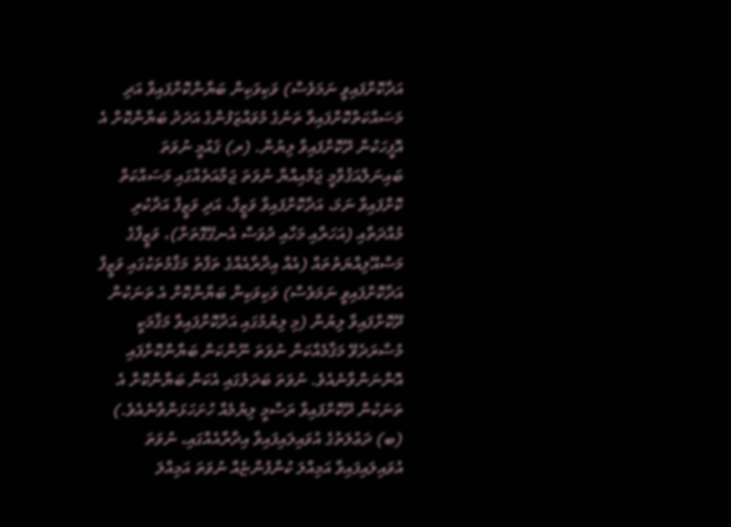އަދާކޮށްފައިވީ ނަމަވެސް) ވަކިވަކިން ބަޔާންކޮށްފައިވާ އަދި މަސައްކަތްކޮށްފައިވާ ތަނުގެ މުވައްޒަފުންގެ އަދަދު ބަޔާންކޮށް އެ އޮފީހަކުން ދޫކޮށްފައިވާ ލިޔުން. (ރ) ޤައުމީ ނުވަތަ ބައިނަލްއަޤުވާމީ ޖަމްއިއްޔާ ނުވަތަ ޖަމާއަތެއްގައި މަސައްކަތް ކޮށްފައިވާ ނަމަ، އަދާކޮށްފައިވާ ވަޒީފާ، އަދި ވަޒީފާ އަދާކުރި މުއްދަތާއި (އަހަރާއި މަހާއި ދުވަސް އެނގޭގޮތަށް)، ވަޒީފާގެ މަސްއޫލިއްޔަތުތައް (އެއް އިދާރާއެއްގެ ތަފާތު މަޤާމުތަކުގައި ވަޒީފާ އަދާކޮށްފައިވީ ނަމަވެސް) ވަކިވަކިން ބަޔާންކޮށް އެ ތަނަކުން ދޫކޮށްފައިވާ ލިޔުން (މި ލިޔުމުގައި އަދާކޮށްފައިވާ މަޤާމަކީ މުސާރަދެވޭ މަޤާމެއްކަން ނުވަތަ ނޫންކަން ބަޔާންކޮށްފައި އޮންނަންވާނެއެވެ. ނުވަތަ ބަދަލުގައި އެކަން ބަޔާންކޮށް އެ ތަނަކުން ދޫކޮށްފައިވާ ރަސްމީ ލިޔުމެއް ހުށަހަޅަންވާނެއެވެ.) (ބ) ދަޢުލަތުގެ އުވައިލައިފައިވާ އިދާރާއެއްގައި، ނުވަތަ އުވައިލައިފައިވާ އަމިއްލަ ކުންފުންޏެއް ނުވަތަ އަމިއްލަ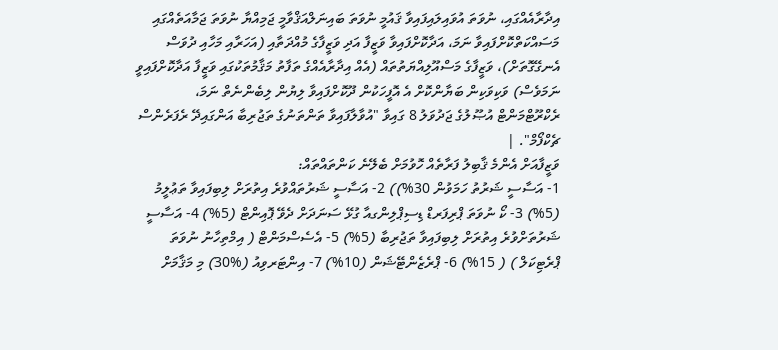އިދާރާއެއްގައި، ނުވަތަ އުވައިލައިފައިވާ ޤައުމީ ނުވަތަ ބައިނަލްއަޤްވާމީ ޖަމިއްޔާ ނުވަތަ ޖަމާއަތެއްގައި މަސައްކަތްކޮށްފައިވާ ނަމަ، އަދާކޮށްފައިވާ ވަޒީފާ އަދި ވަޒީފާގެ މުއްދަތާއި (އަހަރާއި މަހާއި ދުވަސް އެނގޭގޮތަށް)، ވަޒީފާގެ މަސްއޫލިއްޔަތުތައް (އެއް އިދާރާއެއްގެ ތަފާތު މަޤާމުތަކުގައި ވަޒީފާ އަދާކޮށްފައިވީ ނަމަވެސް) ވަކިވަކިން ބަޔާންކޮށް އެ އޮފީހަކުން ދޫކޮށްފައިވާ ލިޔުން ލިބެންނެތް ނަމަ، ރެކްރޫޓްމަންޓް އުޞޫލުގެ ޖަދުވަލު 8 ގައިވާ "އުވާލާފައިވާ ތަންތަނުގެ ތަޖުރިބާ އަންގައިދޭ ރެފަރެންސް ޗެކްފޯމް". |
ވަޒީފާއަށް އެންމެ ޤާބިލު ފަރާތެއް ހޮވުމަށް ބެލޭނެ ކަންތައްތައް:
1- އަސާސީ ޝަރުތު ހަމަވުން 30%)) 2- އަސާސީ ޝަރުތައްވުރެ އިތުރަށް ލިބިފައިވާ ތަޢުލީމު (5%) 3- ކޯ ނުވަތަ ޕްރިފަރޑް ޑިސިޕްލިންގއާ ގުޅޭ ސަނަދަށް ދެވޭ ޕޮއިންޓް (5%) 4- އަސާސީ ޝަރުތަށްވުރެ އިތުރަށް ލިބިފައިވާ ތަޖުރިބާ (5%) 5- އެސެސްމަންޓް ( އިމްތިހާނު ނުވަތަ ޕްރެޓިކަލް ) ( 15%) 6- ޕްރެޒެންޓޭޝަން (10%) 7- އިންޓަރވިއު (%30) މި މަޤާމަށް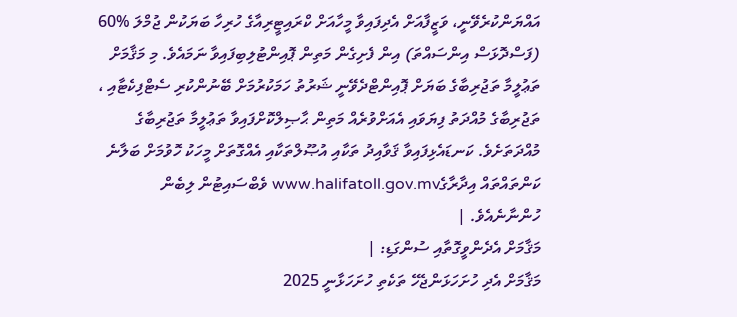އައްޔަންކުރެވޭނީ، ވަޒީފާއަށް އެދިފައިވާ މީހާއަށް ކްރައިޓީރިއާގެ ހުރިހާ ބަޔަކުން ޖުމްލަ %60 (ފަސްދޮޅަސް އިންސައްތަ) އިން ފެށިގެން މަތިން ޕޮއިންޓުލިބިފައިވާ ނަމައެވެ. މި މަޤާމަށް ތަޢުލީމާ ތަޖުރިބާގެ ބަޔަށް ޕޮއިންޓްދެވޭނީ ޝަރުތު ހަމަކުރުމަށް ބޭނުންކުރި ސެޓްފިކެޓާއި ، ތަޖުރިބާގެ މުއްދަތު ފިޔަވައި އެއަށްވުރެއް މަތިން ޙާޞިލްކޮށްފައިވާ ތަޢުލީމާ ތަޖުރިބާގެ މުއްދަތަށެވެ. ކަނޑައެޅިފައިވާ ޤަވާއިދު ތަކާއި އުޞޫލްތަކާއި އެއްގޮތަށް މީހަކު ހޮވުމަށް ބަލާނެ ކަންތައްތައް އިދާރާގެwww.halifatoll.gov.mv ވެބްސައިޓުން ލިބެން ހުންނާނެއެވެ. |
މަޤާމަށް އެދެންވީގޮތާއި ސުންގަޑި: |
މަޤާމަށް އެދި ހުށަހަޅަންޖެހޭ ތަކެތި ހުށަހަޅާނީ 2025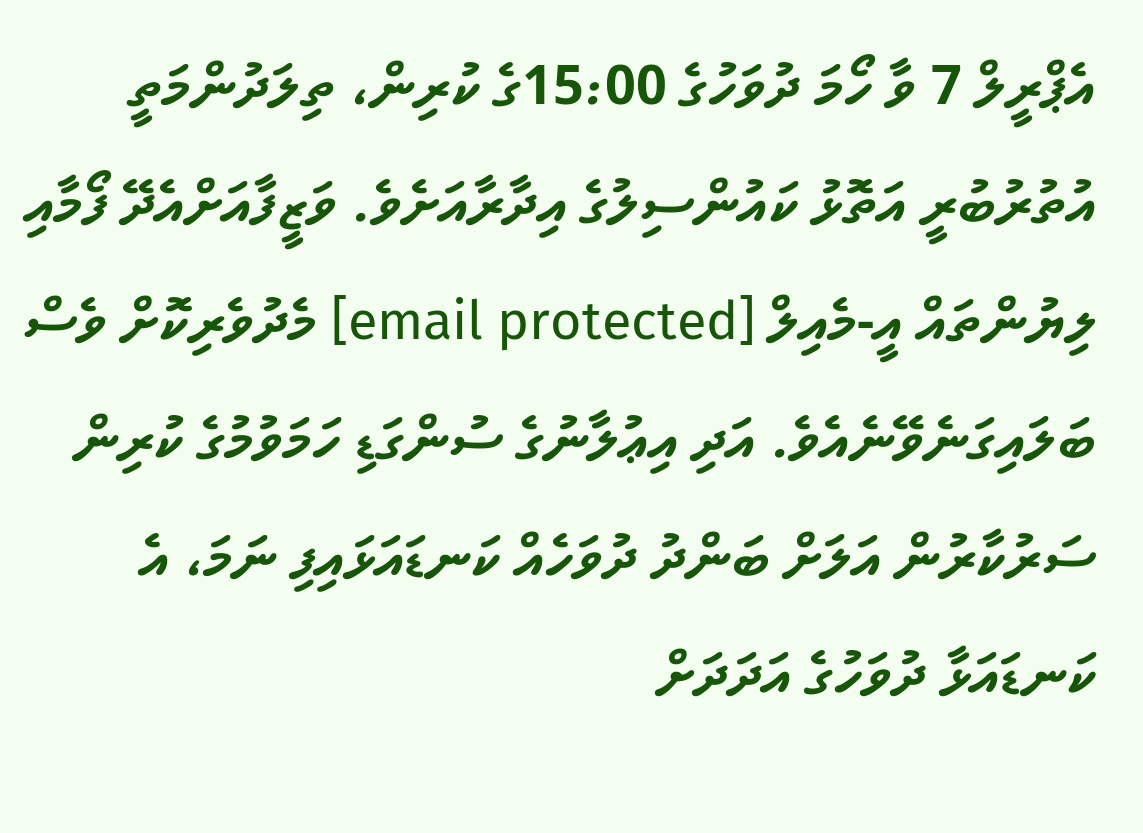އެޕްރީލް 7 ވާ ހޯމަ ދުވަހުގެ 15:00ގެ ކުރިން، ތިލަދުންމަތީ އުތުރުބުރީ އަތޮޅު ކައުންސިލުގެ އިދާރާއަށެވެ. ވަޒީފާއަށްއެދޭ ފޯމާއި ލިޔުންތައް އީ-މެއިލް [email protected] މެދުވެރިކޮށް ވެސް ބަލައިގަނެވޭނެއެވެ. އަދި އިޢުލާނުގެ ސުންގަޑި ހަމަވުމުގެ ކުރިން ސަރުކާރުން އަލަށް ބަންދު ދުވަހެއް ކަނޑައަޅައިފި ނަމަ، އެ ކަނޑައަޅާ ދުވަހުގެ އަދަދަށް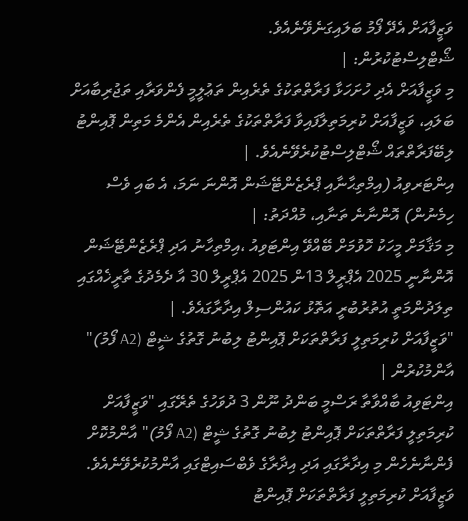ވަޒީފާއަށް އެދޭ ފޯމު ބަލައިގަނެވޭނެއެވެ.
ޝޯޓްލިސްޓުކުރުން: |
މި ވަޒީފާއަށް އެދި ހުށަހަޅާ ފަރާތްތަކުގެ ތެރެއިން ތަޢުލީމީ ފެންވަރާއި ތަޖުރިބާއަށް ބަލައި، ވަޒީފާއަށް ކުރިމަތިލާފައިވާ ފަރާތްތަކުގެ ތެރެއިން އެންމެ މަތިން ޕޮއިންޓު ލިބޭފަރާތްތައް ޝޯޓްލިސްޓުކުރެވޭނެއެވެ. |
އިންޓަރވިއު (އިމްތިޙާނާއި ޕްރެޒެންޓޭޝަން އޮންނަ ނަމަ، އެ ބައި ވެސް ހިމެނުން) އޮންނާނެ ތަނާއި، މުއްދަތު: |
މި މަޤާމަށް މީހަކު ހޮވުމަށް ބޭއްވޭ އިންޓަވިއު ،އިމްތިހާނު އަދި ޕްރެޒެންޓޭޝަން އޮންނާނީ 2025 އެޕްރީލް 13ން 2025 އެޕްރީލް 30 އާ ދެމެދުގެ ތާރީޚެއްގައި ތިލަދުންމަތީ އުތުރުބުރީ އަތޮޅު ކައުންސިލް އިދާރާގައެވެ. |
"ވަޒީފާއަށް ކުރިމަތިލީ ފަރާތްތަކަށް ޕޮއިންޓު ލިބުނު ގޮތުގެ ޝީޓް (A2 ފޯމު)" އާންމުކުރުން |
އިންޓަވިއު ބާއްވާތާ ރަސްމީ ބަންދު ނޫން 3 ދުވަހުގެ ތެރޭގައި "ވަޒީފާއަށް ކުރިމަތިލީ ފަރާތްތަކަށް ޕޮއިންޓު ލިބުނު ގޮތުގެ ޝީޓް (A2 ފޯމު)" އާންމުކޮށް ފެންނާނެހެން މި އިދާރާގައި އަދި އިދާރާގެ ވެބްސައިޓްގައި އާންމުކުރެވޭނެއެވެ. ވަޒީފާއަށް ކުރިމަތިލީ ފަރާތްތަކަށް ޕޮއިންޓު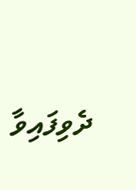ދެވިފައިވާ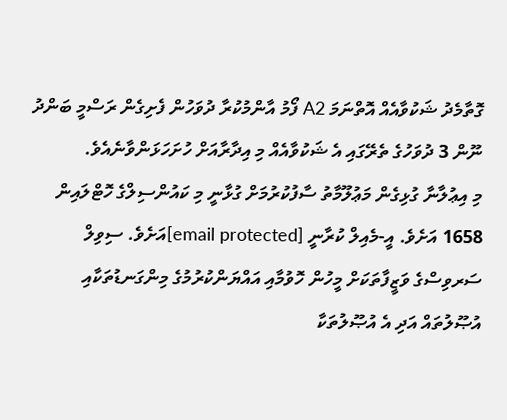ގޮތާމެދު ޝަކުވާއެއް އޮތްނަމަ A2 ފޯމު އާންމުކުރާ ދުވަހުން ފެށިގެން ރަސްމީ ބަންދު ނޫން 3 ދުވަހުގެ ތެރޭގައި އެ ޝަކުވާއެއް މި އިދާރާއަށް ހުށަހަޅަންވާނެއެވެ.
މި އިޢުލާނާ ގުޅިގެން މަޢުލޫމާތު ސާފުކުރުމަށް ގުޅާނީ މި ކައުންސިލްގެ ހޮޓްލައިން 1658 އަށެވެ. އީ-މެއިލް ކުރާނީ [email protected]އަށެވެ. ސިވިލް ސަރވިސްގެ ވަޒީފާތަކަށް މީހުން ހޮވުމާއި އައްޔަންކުރުމުގެ މިންގަނޑުތަކާއި އުޞޫލުތައް އަދި އެ އުޞޫލުތަކާ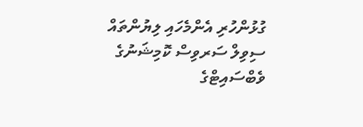ގުޅުންހުރި އެންމެހައި ލިޔުންތައް ސިވިލް ސަރވިސް ކޮމިޝަނުގެ ވެބްސައިޓްގެ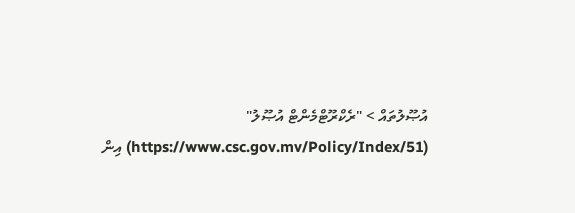އުޞޫލުތައް > "ރެކްރޫޓްމެންޓް އުޞޫލު" (https://www.csc.gov.mv/Policy/Index/51) އިން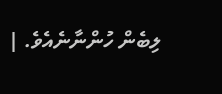ލިބެން ހުންނާނެއެވެ. |